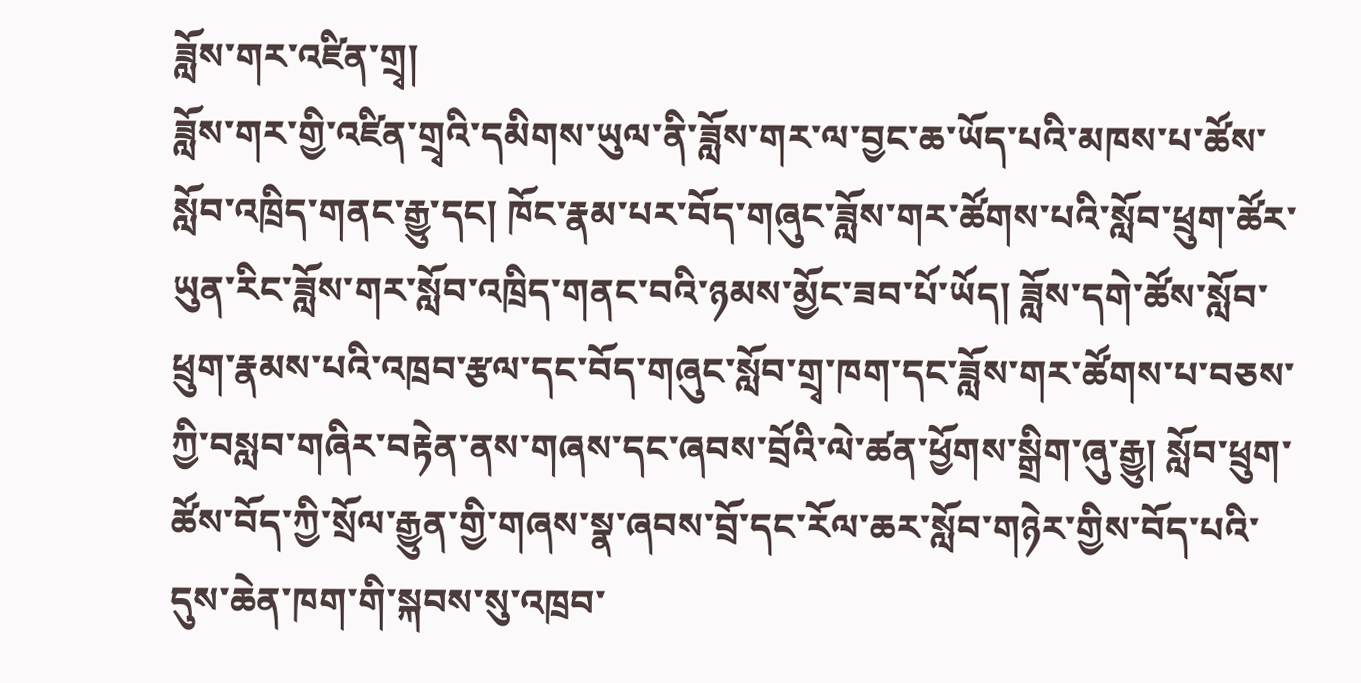ཟློས་གར་འཛིན་གྲྭ།
ཟློས་གར་གྱི་འཛིན་གྲྭའི་དམིགས་ཡུལ་ནི་ཟློས་གར་ལ་བྱང་ཆ་ཡོད་པའི་མཁས་པ་ཚོས་སློབ་འཁྲིད་གནང་རྒྱུ་དང། ཁོང་རྣམ་པར་བོད་གཞུང་ཟློས་གར་ཚོགས་པའི་སློབ་ཕྲུག་ཚོར་ཡུན་རིང་ཟློས་གར་སློབ་འཁྲིད་གནང་བའི་ཉམས་མྱོང་ཟབ་པོ་ཡོད། ཟློས་དགེ་ཚོས་སློབ་ཕྲུག་རྣམས་པའི་འཁྲབ་རྩལ་དང་བོད་གཞུང་སློབ་གྲྭ་ཁག་དང་ཟློས་གར་ཚོགས་པ་བཅས་ཀྱི་བསླབ་གཞིར་བརྟེན་ནས་གཞས་དང་ཞབས་བྲོའི་ལེ་ཚན་ཕྱོགས་སྒྲིག་ཞུ་རྒྱུ། སློབ་ཕྲུག་ཚོས་བོད་ཀྱི་སྲོལ་རྒྱུན་གྱི་གཞས་སྣ་ཞབས་བྲོ་དང་རོལ་ཆར་སློབ་གཉེར་གྱིས་བོད་པའི་དུས་ཆེན་ཁག་གི་སྐབས་སུ་འཁྲབ་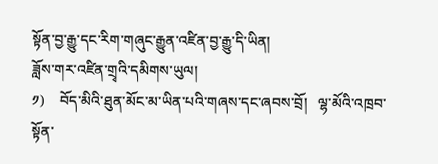སྟོན་བྱ་རྒྱུ་དང་རིག་གཞུང་རྒྱུན་འཛིན་བྱ་རྒྱུ་དི་ཡིན།
ཟློས་གར་འཛིན་གྲྭའི་དམིགས་ཡུལ།
༡)    བོད་མིའི་ཐུན་མོང་མ་ཡིན་པའི་གཞས་དང་ཞབས་བྲོ།   ལྷ་མོའི་འཁྲབ་སྟོན་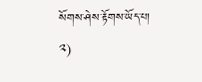སོགས་ཤེས་རྟོགས་ཡོད་པ།
༢)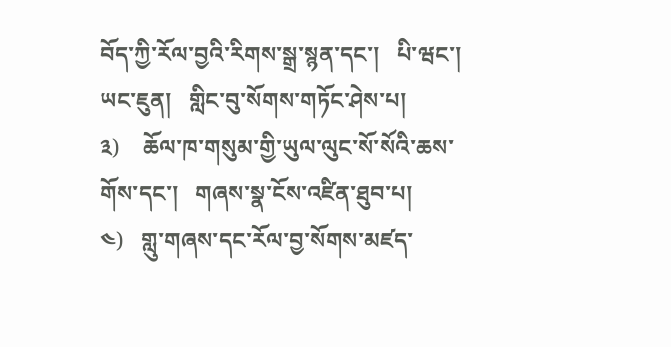བོད་ཀྱི་རོལ་བྱའི་རིགས་སྒྲ་སྙན་དང་།   པི་ཝང་།   ཡང་ཇུན།   གླིང་བུ་སོགས་གཏོང་ཤེས་པ།
༣)    ཆོལ་ཁ་གསུམ་གྱི་ཡུལ་ལུང་སོ་སོའི་ཆས་གོས་དང་།   གཞས་སྣ་ངོས་འཛིན་ཐུབ་པ།
༤)   གླུ་གཞས་དང་རོལ་བྱ་སོགས་མཛད་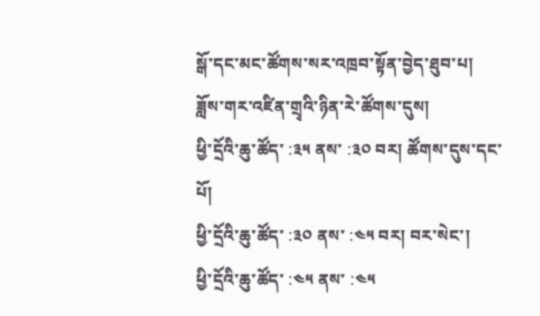སྒོ་དང་མང་ཚོགས་སར་འཁྲབ་སྟོན་བྱེད་ཐུབ་པ།
ཟློས་གར་འཛིན་གྲྭའི་ཉིན་རེ་ཚོགས་དུས།
ཕྱི་དྲོའི་ཆུ་ཚོད་ :༣༥ ནས་ :༣༠ བར། ཚོགས་དུས་དང་པོ།
ཕྱི་དྲོའི་ཆུ་ཚོད་ :༣༠ ནས་ :༤༥ བར། བར་སེང་།
ཕྱི་དྲོའི་ཆུ་ཚོད་ :༤༥ ནས་ :༤༥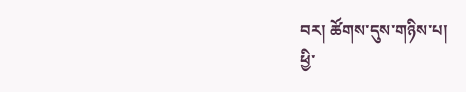བར། ཚོགས་དུས་གཉིས་པ།
ཕྱི་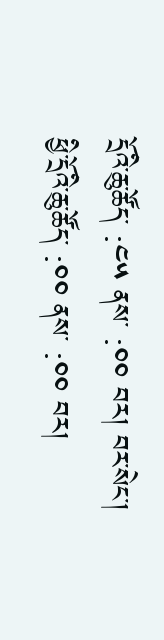དྲོའི་ཆུ་ཚོད་ :༤༥ ནས་ :༠༠ བར། བར་སེང་།
ཕྱི་དྲོའི་ཆུ་ཚོད་ :༠༠ ནས་ :༠༠ བར།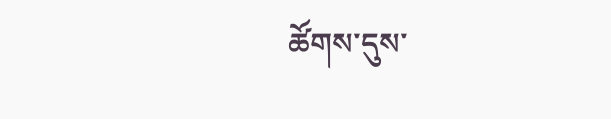ཚོགས་དུས་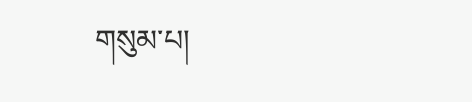གསུམ་པ།